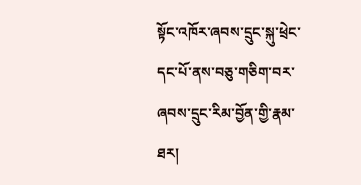སྟོང་འཁོར་ཞབས་དྲུང་སྐུ་ཕྲེང་དང་པོ་ནས་བཅུ་གཅིག་བར་ཞབས་དྲུང་རིམ་བྱོན་གྱི་རྣམ་ཐར།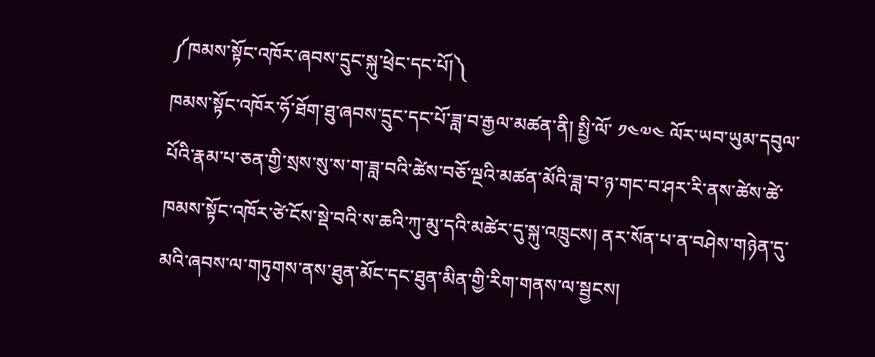༼ཁམས་སྟོང་འཁོར་ཞབས་དྲུང་སྐུ་ཕྲེང་དང་པོ།༽
ཁམས་སྟོང་འཁོར་ཧོ་ཐོག་ཐུ་ཞབས་དྲུང་དང་པོ་ཟླ་བ་རྒྱལ་མཚན་ནི། སྤྱི་ལོ་ ༡༤༧༤ ལོར་ཡབ་ཡུམ་དབུལ་པོའི་རྣམ་པ་ཅན་གྱི་སྲས་སུ་ས་ག་ཟླ་བའི་ཚེས་བཅོ་ལྔའི་མཚན་མོའི་ཟླ་བ་ཉ་གང་བ་ཤར་རི་ནས་ཚེས་ཚེ་ཁམས་སྟོང་འཁོར་ཙེ་ངོས་སྡེ་བའི་ས་ཆའི་ཀུ་མུ་དའི་མཚེར་དུ་སྐུ་འཁྲུངས། ནར་སོན་པ་ན་བཤེས་གཉེན་དུ་མའི་ཞབས་ལ་གཏུགས་ནས་ཐུན་མོང་དང་ཐུན་མིན་གྱི་རིག་གནས་ལ་སྦྱངས།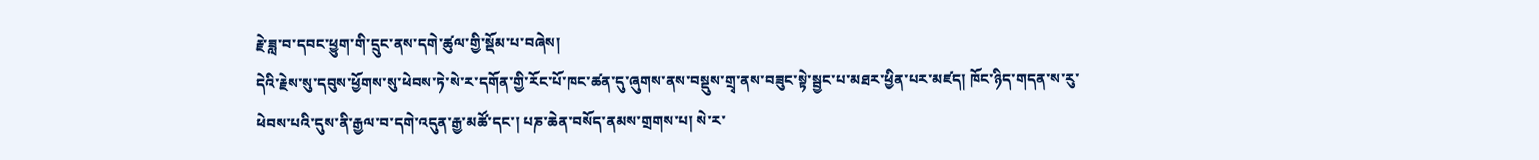རྗེ་ཟླ་བ་དབང་ཕྱུག་གི་དྲུང་ནས་དགེ་ཚུལ་གྱི་སྡོམ་པ་བཞེས།
དེའི་རྗེས་སུ་དབུས་ཕྱོགས་སུ་ཕེབས་ཏེ་སེ་ར་དགོན་གྱི་རོང་པོ་ཁང་ཚན་དུ་ཞུགས་ནས་བསྡུས་གྲྭ་ནས་བཟུང་སྟེ་སྦྱང་པ་མཐར་ཕྱིན་པར་མཛད། ཁོང་ཉིད་གདན་ས་རུ་ཕེབས་པའི་དུས་ནི་རྒྱལ་བ་དགེ་འདུན་རྒྱ་མཚོ་དང་། པཎ་ཆེན་བསོད་ནམས་གྲགས་པ། སེ་ར་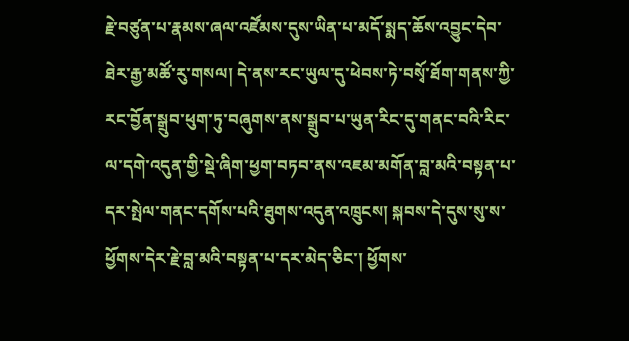རྗེ་བཙུན་པ་རྣམས་ཞལ་འཛོམས་དུས་ཡིན་པ་མདོ་སྨད་ཆོས་འབྱུང་དེབ་ཐེར་རྒྱ་མཚོ་རུ་གསལ། དེ་ནས་རང་ཡུལ་དུ་ཕེབས་ཏེ་བསྭོ་ཐོག་གནས་ཀྱི་རང་བྱོན་སྒྲུབ་ཕུག་ཏུ་བཞུགས་ནས་སྒྲུབ་པ་ཡུན་རིང་དུ་གནང་བའི་རིང་ལ་དགེ་འདུན་གྱི་སྡེ་ཞིག་ཕྱག་བཏབ་ནས་འཇམ་མགོན་བླ་མའི་བསྟན་པ་དར་སྤེལ་གནང་དགོས་པའི་ཐུགས་འདུན་འཁྲུངས། སྐབས་དེ་དུས་སུ་ས་ཕྱོགས་དེར་རྗེ་བླ་མའི་བསྟན་པ་དར་མེད་ཅིང་། ཕྱོགས་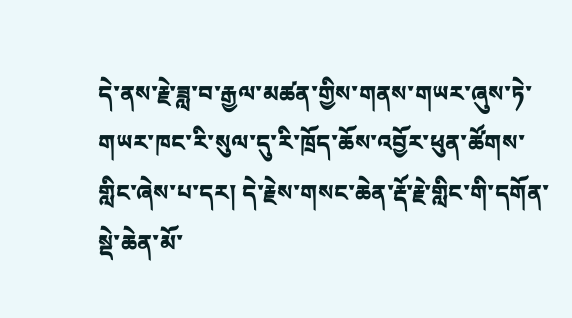དེ་ནས་རྗེ་ཟླ་བ་རྒྱལ་མཚན་གྱིས་གནས་གཡར་ཞུས་ཏེ་གཡར་ཁང་རི་སུལ་དུ་རི་ཁྲོད་ཆོས་འབྱོར་ཕུན་ཚོགས་གླིང་ཞེས་པ་དར། དེ་རྗེས་གསང་ཆེན་རྡོ་རྗེ་གླིང་གི་དགོན་སྡེ་ཆེན་མོ་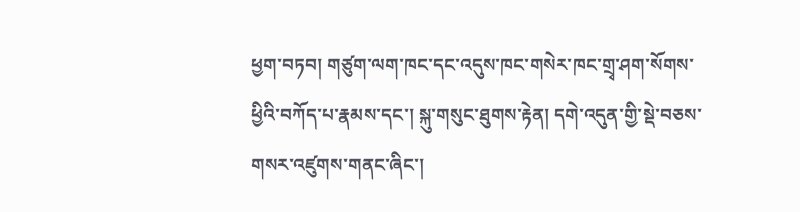ཕྱག་བཏབ། གཙུག་ལག་ཁང་དང་འདུས་ཁང་གསེར་ཁང་གྲྭ་ཤག་སོགས་ཕྱིའི་བཀོད་པ་རྣམས་དང་། སྐུ་གསུང་ཐུགས་རྟེན། དགེ་འདུན་གྱི་སྡེ་བཅས་གསར་འཛུགས་གནང་ཞིང་།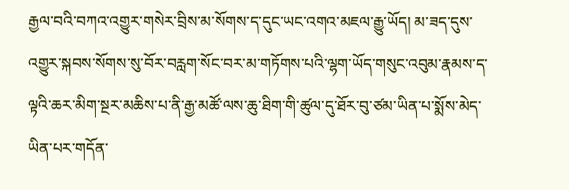རྒྱལ་བའི་བཀའ་འགྱུར་གསེར་བྲིས་མ་སོགས་ད་དུང་ཡང་འགའ་མཇལ་རྒྱུ་ཡོད། མ་ཟད་དུས་འགྱུར་སྐབས་སོགས་སུ་བོར་བརླག་སོང་བར་མ་གཏོགས་པའི་ལྷག་ཡོད་གསུང་འབུམ་རྣམས་ད་ལྟའི་ཆར་མིག་སྔར་མཆིས་པ་ནི་རྒྱ་མཚོ་ལས་ཆུ་ཐིག་གི་ཚུལ་དུ་ཐོར་བུ་ཙམ་ཡིན་པ་སྨོས་མེད་ཡིན་པར་གདོན་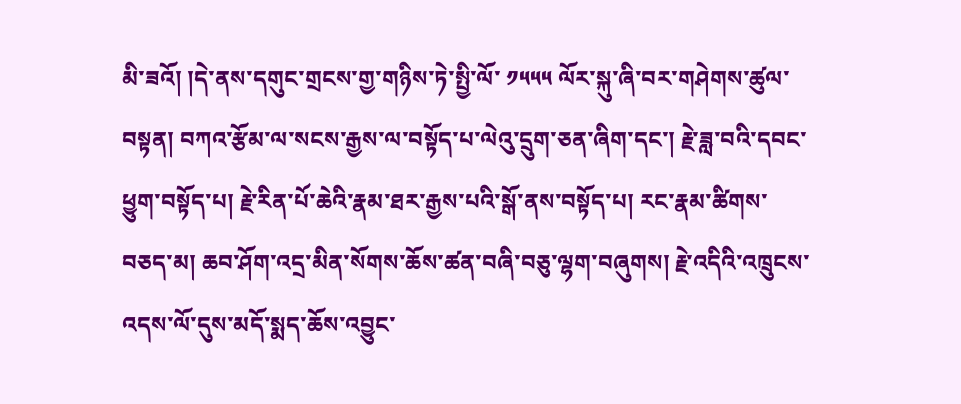མི་ཟའོ། །དེ་ནས་དགུང་གྲངས་གྱ་གཉིས་ཏེ་སྤྱི་ལོ་ ༡༥༥༥ ལོར་སྐུ་ཞི་བར་གཤེགས་ཚུལ་བསྟན། བཀའ་རྩོམ་ལ་སངས་རྒྱས་ལ་བསྟོད་པ་ལེའུ་དྲུག་ཅན་ཞིག་དང་། རྗེ་ཟླ་བའི་དབང་ཕྱུག་བསྟོད་པ། རྗེ་རིན་པོ་ཆེའི་རྣམ་ཐར་རྒྱས་པའི་སྒོ་ནས་བསྟོད་པ། རང་རྣམ་ཚིགས་བཅད་མ། ཆབ་ཤོག་འདྲ་མིན་སོགས་ཆོས་ཚན་བཞི་བཅུ་ལྷག་བཞུགས། རྗེ་འདིའི་འཁྲུངས་འདས་ལོ་དུས་མདོ་སྨད་ཆོས་འབྱུང་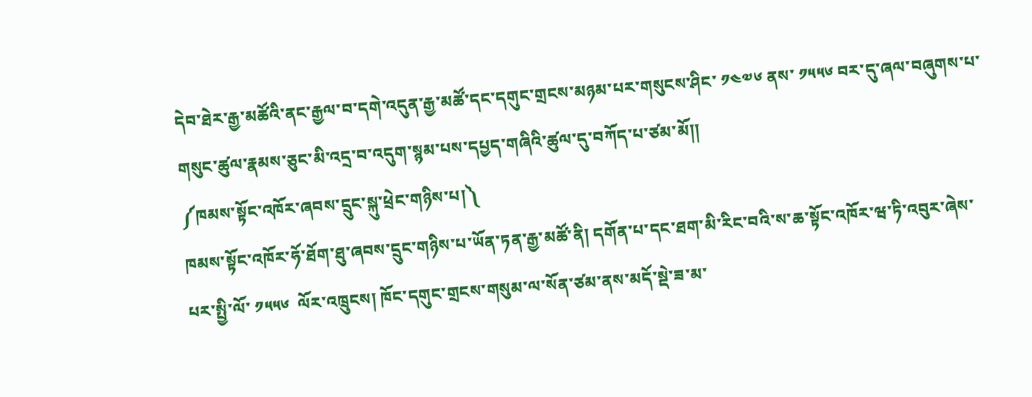དེབ་ཐེར་རྒྱ་མཚོའི་ནང་རྒྱལ་བ་དགེ་འདུན་རྒྱ་མཚོ་དང་དགུང་གྲངས་མཉམ་པར་གསུངས་ཤིང་ ༡༤༧༦ ནས་ ༡༥༥༦ བར་དུ་ཞལ་བཞུགས་པ་གསུང་ཚུལ་རྣམས་ཅུང་མི་འདྲ་བ་འདུག་སྙམ་པས་དཔྱད་གཞིའི་ཚུལ་དུ་བཀོད་པ་ཙམ་མོ།།
༼ཁམས་སྟོང་འཁོར་ཞབས་དྲུང་སྐུ་ཕྲེང་གཉིས་པ།༽
ཁམས་སྟོང་འཁོར་ཧོ་ཐོག་ཐུ་ཞབས་དྲུང་གཉིས་པ་ཡོན་ཏན་རྒྱ་མཚོ་ནི། དགོན་པ་དང་ཐག་མི་རིང་བའི་ས་ཆ་སྟོང་འཁོར་ཝ་ཏི་འབུར་ཞེས་པར་སྤྱི་ལོ་ ༡༥༥༦  ལོར་འཁྲུངས། ཁོང་དགུང་གྲངས་གསུམ་ལ་སོན་ཙམ་ནས་མདོ་སྡེ་ཟ་མ་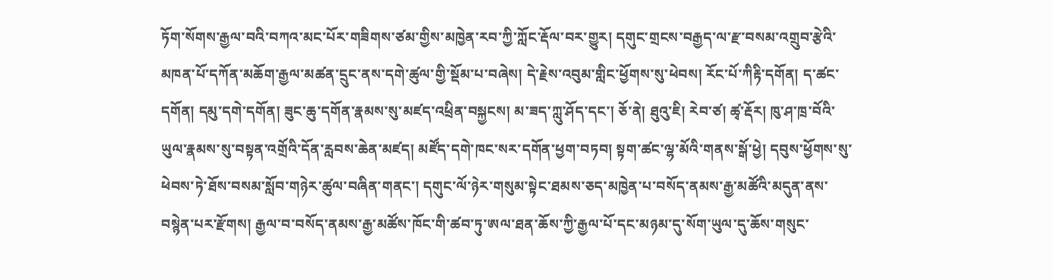ཏོག་སོགས་རྒྱལ་བའི་བཀའ་མང་པོར་གཟིགས་ཙམ་གྱིས་མཁྱེན་རབ་ཀྱི་ཀློང་རྡོལ་བར་གྱུར། དགུང་གྲངས་བརྒྱད་ལ་རྫ་བསམ་འགྲུབ་རྩེའི་མཁན་པོ་དཀོན་མཆོག་རྒྱལ་མཚན་དྲུང་ནས་དགེ་ཚུལ་གྱི་སྡོམ་པ་བཞེས། དེ་རྗེས་འབུམ་གླིང་ཕྱོགས་སུ་ཕེབས། རོང་པོ་ཀིརྟི་དགོན། ད་ཚང་དགོན། དམུ་དགེ་དགོན། ཟུང་ཆུ་དགོན་རྣམས་སུ་མཛད་འཕྲིན་བསྐྱངས། མ་ཟད་ཀླུ་ཤོད་དང་། ཅོ་ནེ། ཐུའུ་ཇི། རེབ་ཙ། ཚྭ་རྡོར། ཁུ་ཤ་ཁྲ་བོའི་ཡུལ་རྣམས་སུ་བསྟན་འགྲོའི་དོན་རླབས་ཆེན་མཛད། མཛོད་དགེ་ཁང་སར་དགོན་ཕྱག་བཏབ། སྟག་ཚང་ལྷ་མོའི་གནས་སྒོ་ཕྱེ། དབུས་ཕྱོགས་སུ་ཕེབས་ཏེ་ཐོས་བསམ་སློབ་གཉེར་ཚུལ་བཞིན་གནང་། དགུང་ལོ་ཉེར་གསུམ་སྟེང་ཐམས་ཅད་མཁྱེན་པ་བསོད་ནམས་རྒྱ་མཚོའི་མདུན་ནས་བསྙེན་པར་རྫོགས། རྒྱལ་བ་བསོད་ནམས་རྒྱ་མཚོས་ཁོང་གི་ཚབ་ཏུ་ཨལ་ཐན་ཆོས་ཀྱི་རྒྱལ་པོ་དང་མཉམ་དུ་སོག་ཡུལ་དུ་ཆོས་གསུང་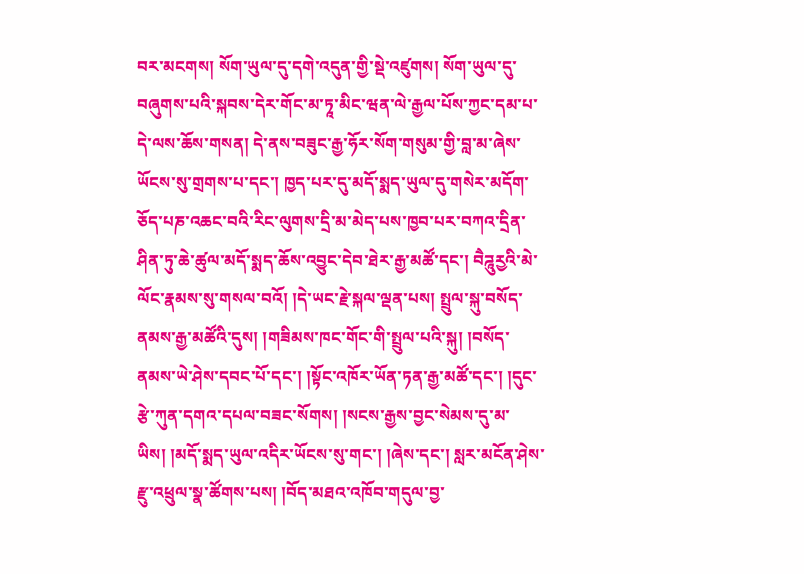བར་མངགས། སོག་ཡུལ་དུ་དགེ་འདུན་གྱི་སྡེ་འཛུགས། སོག་ཡུལ་དུ་བཞུགས་པའི་སྐབས་དེར་གོང་མ་ཏཱ་མིང་ཝན་ལེ་རྒྱལ་པོས་ཀྱང་དམ་པ་དེ་ལས་ཆོས་གསན། དེ་ནས་བཟུང་རྒྱ་ཧོར་སོག་གསུམ་གྱི་བླ་མ་ཞེས་ཡོངས་སུ་གྲགས་པ་དང་། ཁྱད་པར་དུ་མདོ་སྨད་ཡུལ་དུ་གསེར་མདོག་ཅོད་པཎ་འཆང་བའི་རིང་ལུགས་དྲི་མ་མེད་པས་ཁྱབ་པར་བཀའ་དྲིན་ཤིན་ཏུ་ཆེ་ཚུལ་མདོ་སྨད་ཆོས་འབྱུང་དེབ་ཐེར་རྒྱ་མཚོ་དང་། བཻཌཱུརྱའི་མེ་ལོང་རྣམས་སུ་གསལ་བའོ། །དེ་ཡང་རྗེ་སྐལ་ལྡན་པས། སྤྲུལ་སྐུ་བསོད་ནམས་རྒྱ་མཚོའི་དུས། །གཟིམས་ཁང་གོང་གི་སྤྲུལ་པའི་སྐུ། །བསོད་ནམས་ཡེ་ཤེས་དབང་པོ་དང་། །སྟོང་འཁོར་ཡོན་ཏན་རྒྱ་མཚོ་དང་། །དུང་རྩེ་ཀུན་དགའ་དཔལ་བཟང་སོགས། །སངས་རྒྱས་བྱང་སེམས་དུ་མ་ཡིས། །མདོ་སྨད་ཡུལ་འདིར་ཡོངས་སུ་གང་། །ཞེས་དང་། སླར་མངོན་ཤེས་རྫུ་འཕྲུལ་སྣ་ཚོགས་པས། །བོད་མཐའ་འཁོབ་གདུལ་བྱ་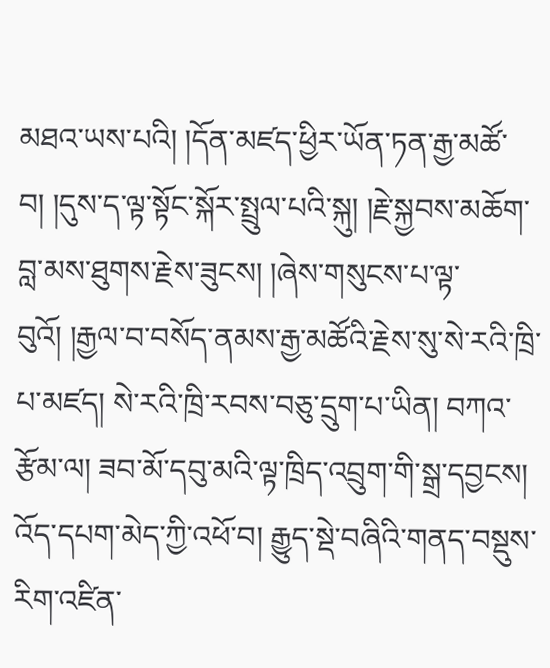མཐའ་ཡས་པའི། །དོན་མཛད་ཕྱིར་ཡོན་ཏན་རྒྱ་མཚོ་བ། །དུས་ད་ལྟ་སྟོང་སྐོར་སྤྲུལ་པའི་སྐུ། །རྗེ་སྐྱབས་མཆོག་བླ་མས་ཐུགས་རྗེས་ཟུངས། །ཞེས་གསུངས་པ་ལྟ་བུའོ། །རྒྱལ་བ་བསོད་ནམས་རྒྱ་མཚོའི་རྗེས་སུ་སེ་རའི་ཁྲི་པ་མཛད། སེ་རའི་ཁྲི་རབས་བཅུ་དྲུག་པ་ཡིན། བཀའ་རྩོམ་ལ། ཟབ་མོ་དབུ་མའི་ལྟ་ཁྲིད་འབྲུག་གི་སྒྲ་དབྱངས། འོད་དཔག་མེད་ཀྱི་འཕོ་བ། རྒྱུད་སྡེ་བཞིའི་གནད་བསྡུས་རིག་འཛིན་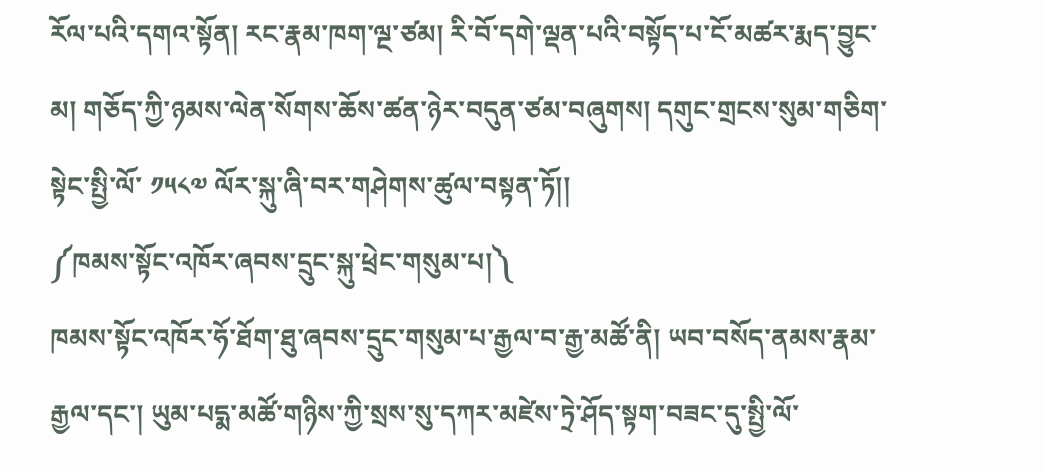རོལ་པའི་དགའ་སྟོན། རང་རྣམ་ཁག་ལྔ་ཙམ། རི་བོ་དགེ་ལྡན་པའི་བསྟོད་པ་ངོ་མཚར་རྨད་བྱུང་མ། གཅོད་ཀྱི་ཉམས་ལེན་སོགས་ཆོས་ཚན་ཉེར་བདུན་ཙམ་བཞུགས། དགུང་གྲངས་སུམ་གཅིག་སྟེང་སྤྱི་ལོ་ ༡༥༨༧ ལོར་སྐུ་ཞི་བར་གཤེགས་ཚུལ་བསྟན་ཏོ།།
༼ཁམས་སྟོང་འཁོར་ཞབས་དྲུང་སྐུ་ཕྲེང་གསུམ་པ།༽
ཁམས་སྟོང་འཁོར་ཧོ་ཐོག་ཐུ་ཞབས་དྲུང་གསུམ་པ་རྒྱལ་བ་རྒྱ་མཚོ་ནི། ཡབ་བསོད་ནམས་རྣམ་རྒྱལ་དང་། ཡུམ་པདྨ་མཚོ་གཉིས་ཀྱི་སྲས་སུ་དཀར་མཛེས་ཏྲེ་ཤོད་སྟག་བཟང་དུ་སྤྱི་ལོ་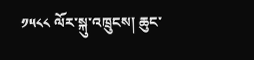༡༥༨༨ ལོར་སྐུ་འཁྲུངས། ཆུང་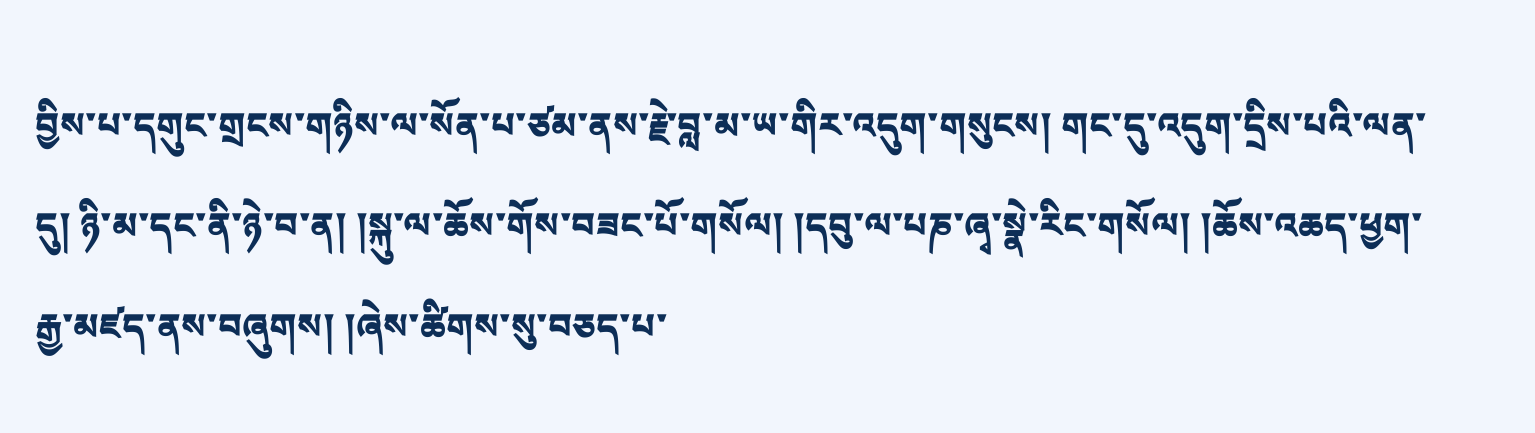བྱིས་པ་དགུང་གྲངས་གཉིས་ལ་སོན་པ་ཙམ་ནས་རྗེ་བླ་མ་ཡ་གིར་འདུག་གསུངས། གང་དུ་འདུག་དྲིས་པའི་ལན་དུ། ཉི་མ་དང་ནི་ཉེ་བ་ན། །སྐུ་ལ་ཆོས་གོས་བཟང་པོ་གསོལ། །དབུ་ལ་པཎ་ཞྭ་སྣེ་རིང་གསོལ། །ཆོས་འཆད་ཕྱག་རྒྱ་མཛད་ནས་བཞུགས། །ཞེས་ཚིགས་སུ་བཅད་པ་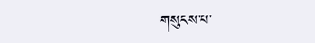གསུངས་པ་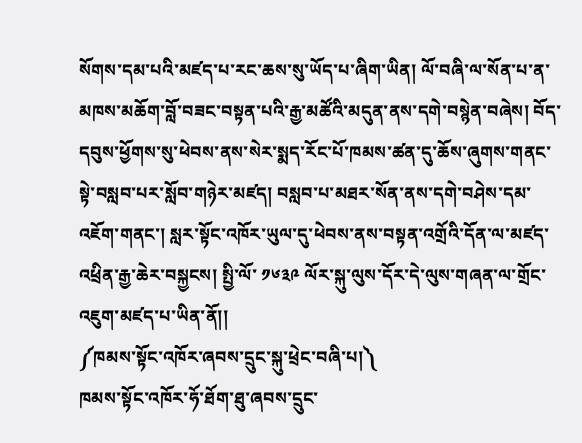སོགས་དམ་པའི་མཛད་པ་རང་ཆས་སུ་ཡོད་པ་ཞིག་ཡིན། ལོ་བཞི་ལ་སོན་པ་ན་མཁས་མཆོག་བློ་བཟང་བསྟན་པའི་རྒྱ་མཚོའི་མདུན་ནས་དགེ་བསྙེན་བཞེས། བོད་དབུས་ཕྱོགས་སུ་ཕེབས་ནས་སེར་སྨད་རོང་པོ་ཁམས་ཚན་དུ་ཆོས་ཞུགས་གནང་སྟེ་བསླབ་པར་སློབ་གཉེར་མཛད། བསླབ་པ་མཐར་སོན་ནས་དགེ་བཤེས་དམ་འཇོག་གནང་། སླར་སྟོང་འཁོར་ཡུལ་དུ་ཕེབས་ནས་བསྟན་འགྲོའི་དོན་ལ་མཛད་འཕྲིན་རྒྱ་ཆེར་བསྐྱངས། སྤྱི་ལོ་ ༡༦༣༩ ལོར་སྐུ་ལུས་དོར་དེ་ལུས་གཞན་ལ་གྲོང་འཇུག་མཛད་པ་ཡིན་ནོ།།
༼ཁམས་སྟོང་འཁོར་ཞབས་དྲུང་སྐུ་ཕྲེང་བཞི་པ།༽
ཁམས་སྟོང་འཁོར་ཧོ་ཐོག་ཐུ་ཞབས་དྲུང་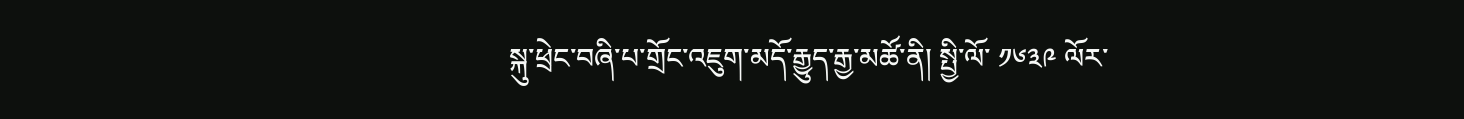སྐུ་ཕྲེང་བཞི་པ་གྲོང་འཇུག་མདོ་རྒྱུད་རྒྱ་མཚོ་ནི། སྤྱི་ལོ་ ༡༦༣༩ ལོར་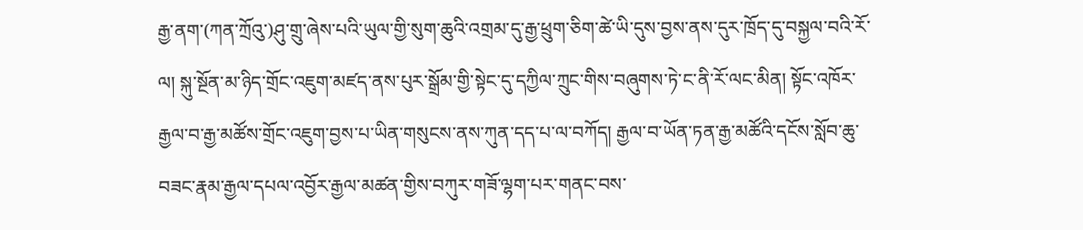རྒྱ་ནག་(ཀན་ཀྲོའུ་)ཤུ་གྲུ་ཞེས་པའི་ཡུལ་གྱི་སུག་ཆུའི་འགྲམ་དུ་རྒྱ་ཕྲུག་ཅིག་ཚེ་ཡི་དུས་བྱས་ནས་དུར་ཁྲོད་དུ་བསྐྱལ་བའི་རོ་ལ། སྐུ་སྔོན་མ་ཉིད་གྲོང་འཇུག་མཛད་ནས་པུར་སྒྲོམ་གྱི་སྟེང་དུ་དཀྱིལ་ཀྲུང་གིས་བཞུགས་ཏེ་ང་ནི་རོ་ལང་མིན། སྟོང་འཁོར་རྒྱལ་བ་རྒྱ་མཚོས་གྲོང་འཇུག་བྱས་པ་ཡིན་གསུངས་ནས་ཀུན་དད་པ་ལ་བཀོད། རྒྱལ་བ་ཡོན་ཏན་རྒྱ་མཚོའི་དངོས་སློབ་ཆུ་བཟང་རྣམ་རྒྱལ་དཔལ་འབྱོར་རྒྱལ་མཚན་གྱིས་བཀུར་གཟོ་ལྷག་པར་གནང་བས་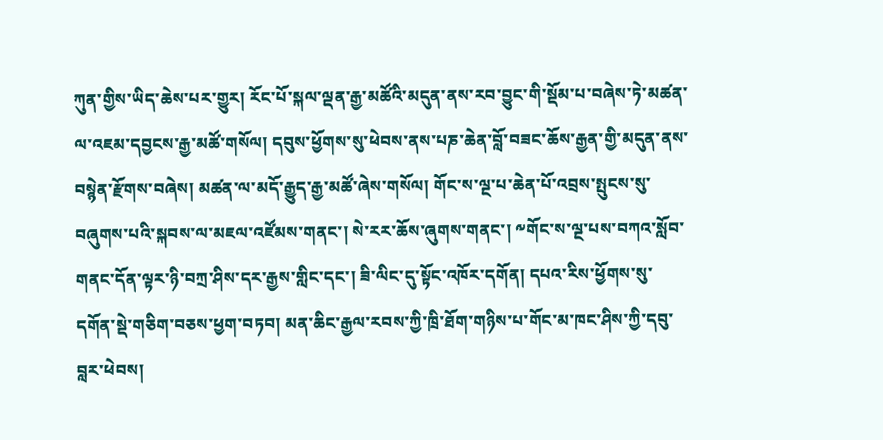ཀུན་གྱིས་ཡིད་ཆེས་པར་གྱུར། རོང་པོ་སྐལ་ལྡན་རྒྱ་མཚོའི་མདུན་ནས་རབ་བྱུང་གི་སྡོམ་པ་བཞེས་ཏེ་མཚན་ལ་འཇམ་དབྱངས་རྒྱ་མཚོ་གསོལ། དབུས་ཕྱོགས་སུ་ཕེབས་ནས་པཎ་ཆེན་བློ་བཟང་ཆོས་རྒྱན་གྱི་མདུན་ནས་བསྙེན་རྫོགས་བཞེས། མཚན་ལ་མདོ་རྒྱུད་རྒྱ་མཚོ་ཞེས་གསོལ། གོང་ས་ལྔ་པ་ཆེན་པོ་འབྲས་སྤུངས་སུ་བཞུགས་པའི་སྐབས་ལ་མཇལ་འཛོམས་གནང་། སེ་རར་ཆོས་ཞུགས་གནང་། ༸གོང་ས་ལྔ་པས་བཀའ་སློབ་གནང་དོན་ལྟར་ཉི་བཀྲ་ཤིས་དར་རྒྱས་གླིང་དང་། ཟི་ལིང་དུ་སྟོང་འཁོར་དགོན། དཔའ་རིས་ཕྱོགས་སུ་དགོན་སྡེ་གཅིག་བཅས་ཕྱག་བཏབ། མན་ཆིང་རྒྱལ་རབས་ཀྱི་ཁྲི་ཐོག་གཉིས་པ་གོང་མ་ཁང་ཤིས་ཀྱི་དབུ་བླར་ཕེབས།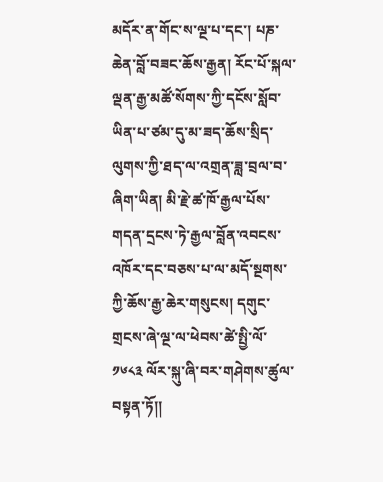མདོར་ན་གོང་ས་ལྔ་པ་དང་། པཎ་ཆེན་བློ་བཟང་ཆོས་རྒྱན། རོང་པོ་སྐལ་ལྡན་རྒྱ་མཚོ་སོགས་ཀྱི་དངོས་སློབ་ཡིན་པ་ཙམ་དུ་མ་ཟད་ཆོས་སྲིད་ལུགས་ཀྱི་ཐད་ལ་འགྲན་ཟླ་བྲལ་བ་ཞིག་ཡིན། མི་རྗེ་ཚ་ཁོ་རྒྱལ་པོས་གདན་དྲངས་ཏེ་རྒྱལ་བློན་འབངས་འཁོར་དང་བཅས་པ་ལ་མདོ་སྔགས་ཀྱི་ཆོས་རྒྱ་ཆེར་གསུངས། དགུང་གྲངས་ཞེ་ལྔ་ལ་ཕེབས་ཚེ་སྤྱི་ལོ་ ༡༦༨༣ ལོར་སྐུ་ཞི་བར་གཤེགས་ཚུལ་བསྟན་ཏོ།།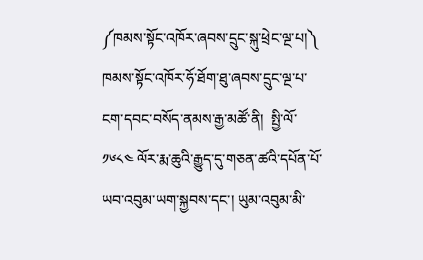༼ཁམས་སྟོང་འཁོར་ཞབས་དྲུང་སྐུ་ཕྲེང་ལྔ་པ།༽
ཁམས་སྟོང་འཁོར་ཧོ་ཐོག་ཐུ་ཞབས་དྲུང་ལྔ་པ་ངག་དབང་བསོད་ནམས་རྒྱ་མཚོ་ནི།  སྤྱི་ལོ་ ༡༦༨༤ ལོར་རྨ་ཆུའི་རྒྱུད་དུ་གཅན་ཚའི་དཔོན་པོ་ཡབ་འབུམ་ཡག་སྐྱབས་དང་། ཡུམ་འབུམ་མི་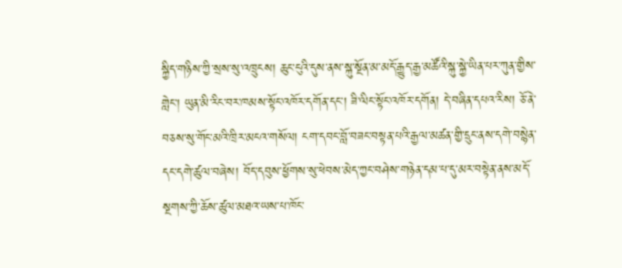སྐྱིད་གཉིས་ཀྱི་སྲས་སུ་འཁྲུངས། ཆུང་ངུའི་དུས་ནས་སྐུ་སྔོན་མ་མདོ་རྒྱུད་རྒྱ་མཚོའི་སྐུ་སྐྱེ་ཡིན་པར་ཀུན་གྱིས་གླེང་། ཡུན་མི་རིང་བར་ཁམས་སྟོང་འཁོར་དགོན་དང་། ཟི་ལིང་སྟོང་འཁོར་དགོན། དེ་བཞིན་དཔའ་རིས། ཅོ་ནེ་བཅས་སུ་གོང་མའི་ཁྲིར་མངའ་གསོལ། ངག་དབང་བློ་བཟང་བསྟན་པའི་རྒྱལ་མཚན་གྱི་དྲུང་ནས་དགེ་བསྙེན་དང་དགེ་ཚུལ་བཞེས། བོད་དབུས་ཕྱོགས་སུ་ཕེབས་མེད་ཀྱང་བཤེས་གཉེན་དམ་པ་དུ་མར་བསྟེན་ནས་མདོ་སྔགས་ཀྱི་ཆོས་ཚུལ་མཐའ་ཡས་པ་ཁོང་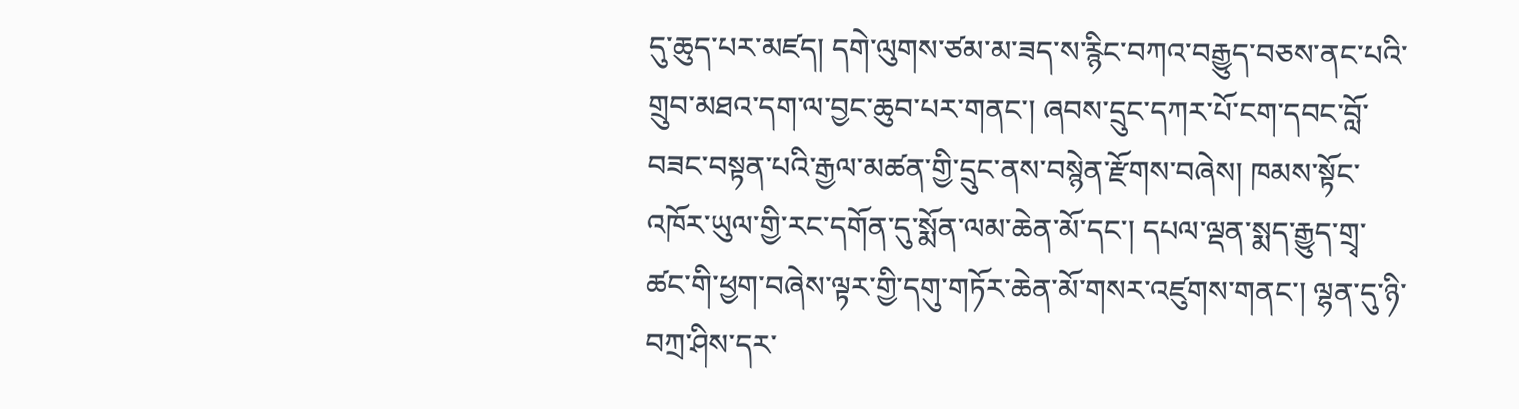དུ་ཆུད་པར་མཛད། དགེ་ལུགས་ཙམ་མ་ཟད་ས་རྙིང་བཀའ་བརྒྱུད་བཅས་ནང་པའི་གྲུབ་མཐའ་དག་ལ་བྱང་ཆུབ་པར་གནང་། ཞབས་དྲུང་དཀར་པོ་ངག་དབང་བློ་བཟང་བསྟན་པའི་རྒྱལ་མཚན་གྱི་དྲུང་ནས་བསྙེན་རྫོགས་བཞེས། ཁམས་སྟོང་འཁོར་ཡུལ་གྱི་རང་དགོན་དུ་སྨོན་ལམ་ཆེན་མོ་དང་། དཔལ་ལྡན་སྨད་རྒྱུད་གྲྭ་ཚང་གི་ཕྱག་བཞེས་ལྟར་གྱི་དགུ་གཏོར་ཆེན་མོ་གསར་འཛུགས་གནང་། ལྷན་དུ་ཉི་བཀྲ་ཤིས་དར་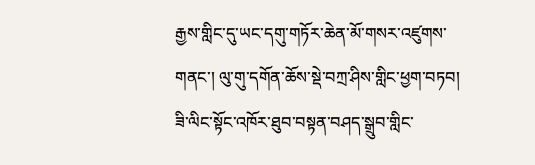རྒྱས་གླིང་དུ་ཡང་དགུ་གཏོར་ཆེན་མོ་གསར་འཛུགས་གནང་། ལུ་གུ་དགོན་ཆོས་སྡེ་བཀྲ་ཤིས་གླིང་ཕྱག་བཏབ། ཟི་ལིང་སྟོང་འཁོར་ཐུབ་བསྟན་བཤད་སྒྲུབ་གླིང་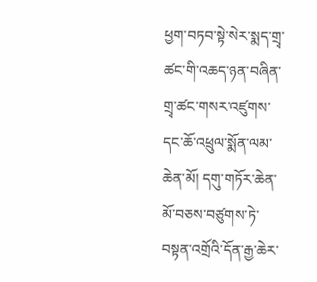ཕྱག་བཏབ་སྟེ་སེར་སྨད་གྲྭ་ཚང་གི་འཆད་ཉན་བཞིན་གྲྭ་ཚང་གསར་འཛུགས་དང་ཆོ་འཕྲུལ་སྨོན་ལམ་ཆེན་མོ། དགུ་གཏོར་ཆེན་མོ་བཅས་བཙུགས་ཏེ་བསྟན་འགྲོའི་དོན་རྒྱ་ཆེར་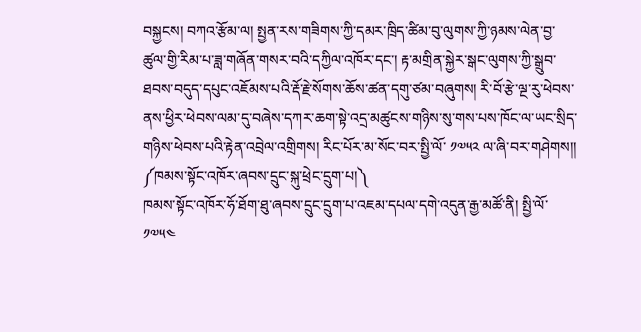བསྐྱངས། བཀའ་རྩོམ་ལ། སྤྱན་རས་གཟིགས་ཀྱི་དམར་ཁྲིད་ཚིམ་བུ་ལུགས་ཀྱི་ཉམས་ལེན་བྱ་ཚུལ་གྱི་རིམ་པ་ཟླ་གཞོན་གསར་བའི་དཀྱིལ་འཁོར་དང་། རྟ་མགྲིན་སྐྱེར་སྒང་ལུགས་ཀྱི་སྒྲུབ་ཐབས་བདུད་དཔུང་འཇོམས་པའི་རྡོ་རྗེ་སོགས་ཆོས་ཚན་དགུ་ཙམ་བཞུགས། རི་བོ་རྩེ་ལྔ་རུ་ཕེབས་ནས་ཕྱིར་ཕེབས་ལམ་དུ་བཞེས་དཀར་ཆག་སྟེ་འདྲ་མཚུངས་གཉིས་སུ་གས་པས་ཁོང་ལ་ཡང་སྲིད་གཉིས་ཕེབས་པའི་རྟེན་འབྲེལ་འགྲིགས། རིང་པོར་མ་སོང་བར་སྤྱི་ལོ་ ༡༧༥༢ ལ་ཞི་བར་གཤེགས།།
༼ཁམས་སྟོང་འཁོར་ཞབས་དྲུང་སྐུ་ཕྲེང་དྲུག་པ།༽
ཁམས་སྟོང་འཁོར་ཧོ་ཐོག་ཐུ་ཞབས་དྲུང་དྲུག་པ་འཇམ་དཔལ་དགེ་འདུན་རྒྱ་མཚོ་ནི། སྤྱི་ལོ་ ༡༧༥༤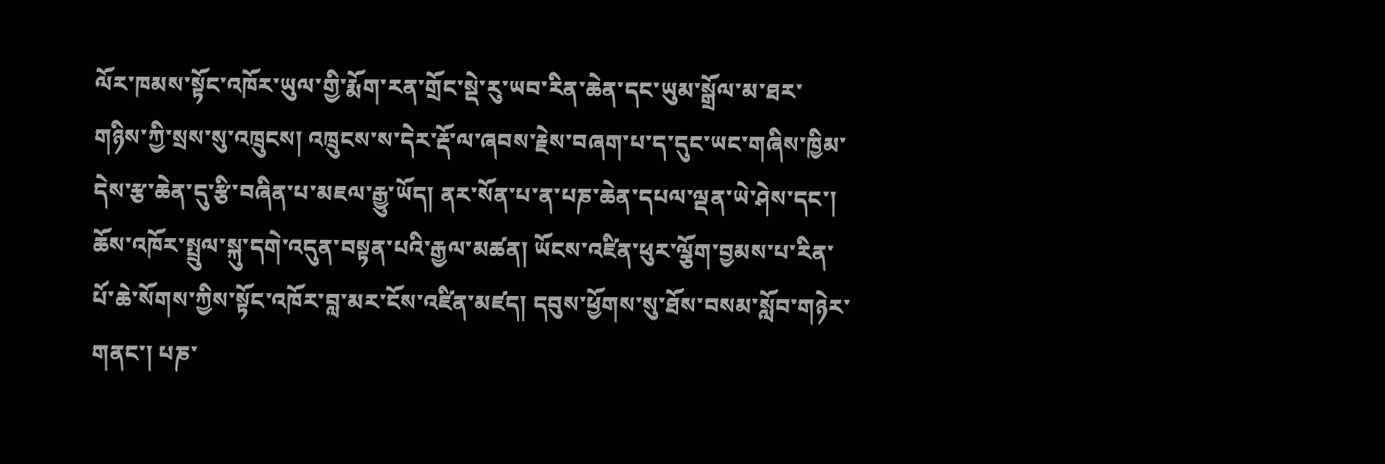ལོར་ཁམས་སྟོང་འཁོར་ཡུལ་གྱི་རྨོག་རན་གྲོང་སྡེ་རུ་ཡབ་རིན་ཆེན་དང་ཡུམ་སྒྲོལ་མ་ཐར་གཉིས་ཀྱི་སྲས་སུ་འཁྲུངས། འཁྲུངས་ས་དེར་རྡོ་ལ་ཞབས་རྗེས་བཞག་པ་ད་དུང་ཡང་གཞིས་ཁྱིམ་དེས་རྩ་ཆེན་དུ་རྩི་བཞིན་པ་མཇལ་རྒྱུ་ཡོད། ནར་སོན་པ་ན་པཎ་ཆེན་དཔལ་ལྡན་ཡེ་ཤེས་དང་། ཆོས་འཁོར་སྤྲུལ་སྐུ་དགེ་འདུན་བསྟན་པའི་རྒྱལ་མཚན། ཡོངས་འཛིན་ཕུར་ལྕོག་བྱམས་པ་རིན་པོ་ཆེ་སོགས་ཀྱིས་སྟོང་འཁོར་བླ་མར་ངོས་འཛིན་མཛད། དབུས་ཕྱོགས་སུ་ཐོས་བསམ་སློབ་གཉེར་གནང་། པཎ་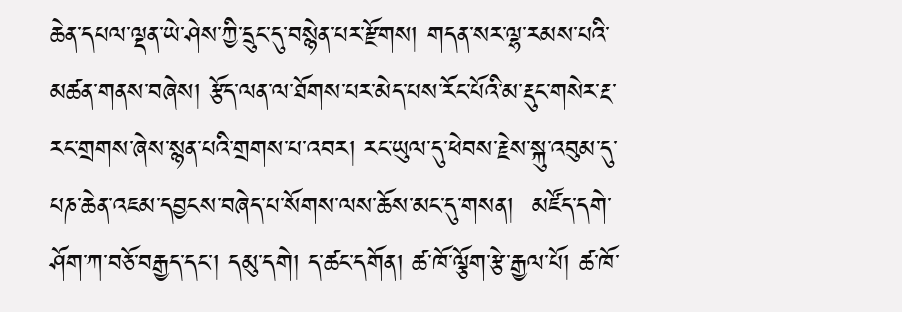ཆེན་དཔལ་ལྡན་ཡེ་ཤེས་ཀྱི་དྲུང་དུ་བསྙེན་པར་རྫོགས། གདན་སར་ལྷ་རམས་པའི་མཚན་གནས་བཞེས། རྩོད་ལན་ལ་ཐོགས་པར་མེད་པས་རོང་པོའི་མ་རྡུང་གསེར་རྔ་རང་གྲགས་ཞེས་སྙན་པའི་གྲགས་པ་འབར། རང་ཡུལ་དུ་ཕེབས་རྗེས་སྐུ་འབུམ་དུ་པཎ་ཆེན་འཇམ་དབྱངས་བཞེད་པ་སོགས་ལས་ཆོས་མང་དུ་གསན།  མཛོད་དགེ་ཤོག་ཀ་བཅོ་བརྒྱད་དང་། དམུ་དགེ། ད་ཚང་དགོན། ཚ་ཁོ་ལྕོག་རྩེ་རྒྱལ་པོ། ཚ་ཁོ་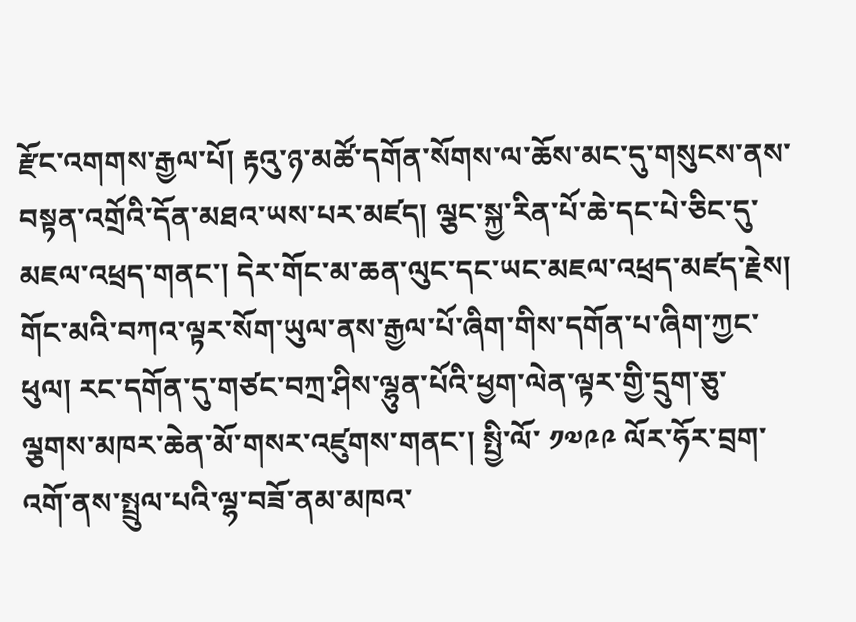རྫོང་འགགས་རྒྱལ་པོ། རྟའུ་ཉ་མཚོ་དགོན་སོགས་ལ་ཆོས་མང་དུ་གསུངས་ནས་བསྟན་འགྲོའི་དོན་མཐའ་ཡས་པར་མཛད། ལྕང་སྐྱ་རིན་པོ་ཆེ་དང་པེ་ཅིང་དུ་མཇལ་འཕྲད་གནང་། དེར་གོང་མ་ཆན་ལུང་དང་ཡང་མཇལ་འཕྲད་མཛད་རྗེས། གོང་མའི་བཀའ་ལྟར་སོག་ཡུལ་ནས་རྒྱལ་པོ་ཞིག་གིས་དགོན་པ་ཞིག་ཀྱང་ཕུལ། རང་དགོན་དུ་གཙང་བཀྲ་ཤིས་ལྷུན་པོའི་ཕྱག་ལེན་ལྟར་གྱི་དྲུག་ཅུ་ལྕགས་མཁར་ཆེན་མོ་གསར་འཛུགས་གནང་། སྤྱི་ལོ་ ༡༧༩༩ ལོར་ཧོར་བྲག་འགོ་ནས་སྤྲུལ་པའི་ལྷ་བཟོ་ནམ་མཁའ་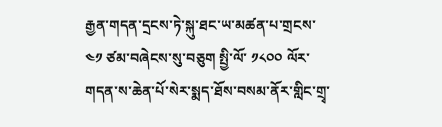རྒྱན་གདན་དྲངས་ཏེ་སྐུ་ཐང་ཡ་མཚན་པ་གྲངས་ ༤༡ ཙམ་བཞེངས་སུ་བཅུག སྤྱི་ལོ་ ༡༨༠༠ ལོར་གདན་ས་ཆེན་པོ་སེར་སྨད་ཐོས་བསམ་ནོར་གླིང་གྲྭ་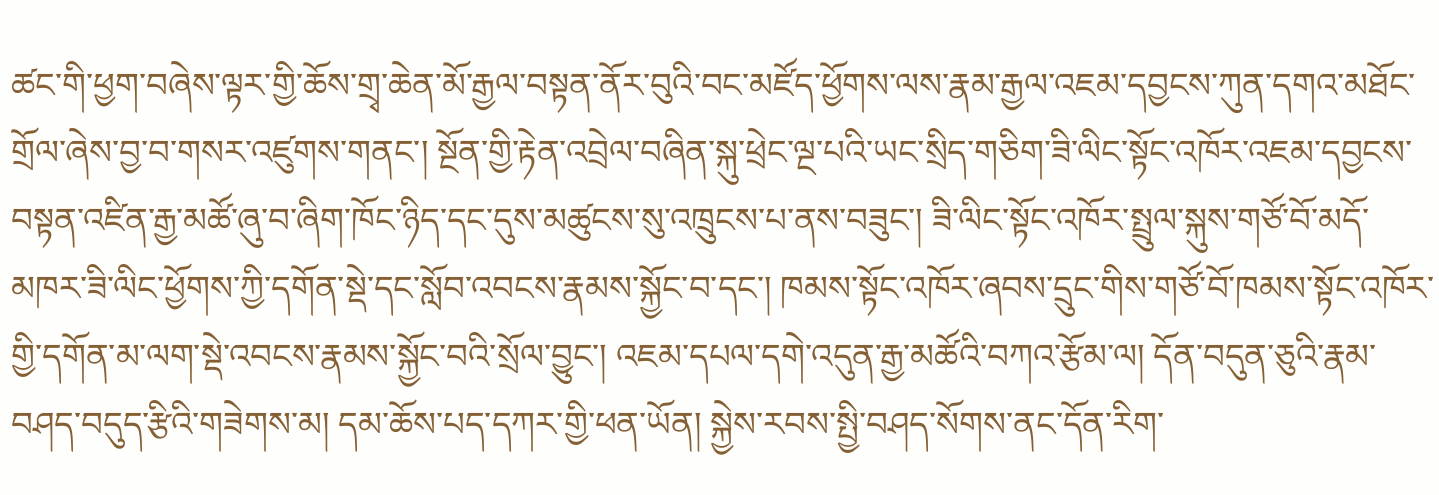ཚང་གི་ཕྱག་བཞེས་ལྟར་གྱི་ཆོས་གྲྭ་ཆེན་མོ་རྒྱལ་བསྟན་ནོར་བུའི་བང་མཛོད་ཕྱོགས་ལས་རྣམ་རྒྱལ་འཇམ་དབྱངས་ཀུན་དགའ་མཐོང་གྲོལ་ཞེས་བྱ་བ་གསར་འཛུགས་གནང་། སྔོན་གྱི་རྟེན་འབྲེལ་བཞིན་སྐུ་ཕྲེང་ལྔ་པའི་ཡང་སྲིད་གཅིག་ཟི་ལིང་སྟོང་འཁོར་འཇམ་དབྱངས་བསྟན་འཛིན་རྒྱ་མཚོ་ཞུ་བ་ཞིག་ཁོང་ཉིད་དང་དུས་མཚུངས་སུ་འཁྲུངས་པ་ནས་བཟུང་། ཟི་ལིང་སྟོང་འཁོར་སྤྲུལ་སྐུས་གཙོ་བོ་མདོ་མཁར་ཟི་ལིང་ཕྱོགས་ཀྱི་དགོན་སྡེ་དང་སློབ་འབངས་རྣམས་སྐྱོང་བ་དང་། ཁམས་སྟོང་འཁོར་ཞབས་དྲུང་གིས་གཙོ་བོ་ཁམས་སྟོང་འཁོར་གྱི་དགོན་མ་ལག་སྡེ་འབངས་རྣམས་སྐྱོང་བའི་སྲོལ་བྱུང་། འཇམ་དཔལ་དགེ་འདུན་རྒྱ་མཚོའི་བཀའ་རྩོམ་ལ། དོན་བདུན་ཅུའི་རྣམ་བཤད་བདུད་རྩིའི་གཟེགས་མ། དམ་ཆོས་པད་དཀར་གྱི་ཕན་ཡོན། སྐྱེས་རབས་སྤྱི་བཤད་སོགས་ནང་དོན་རིག་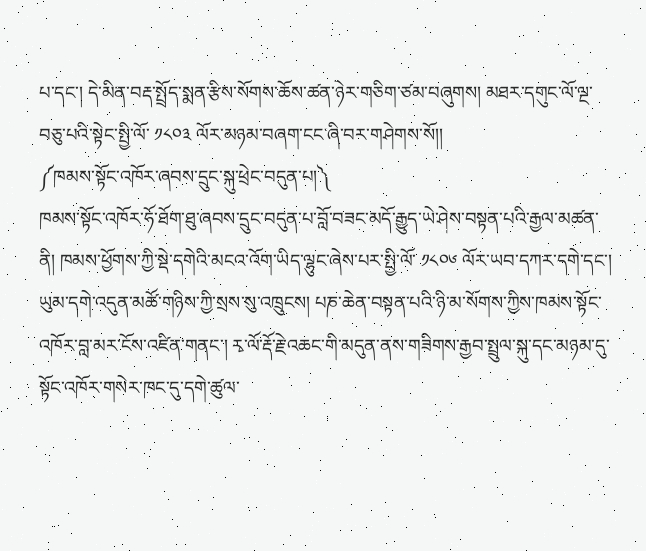པ་དང་། དེ་མིན་བརྡ་སྤྲོད་སྨན་རྩིས་སོགས་ཆོས་ཚན་ཉེར་གཅིག་ཙམ་བཞུགས། མཐར་དགུང་ལོ་ལྔ་བཅུ་པའི་སྟེང་སྤྱི་ལོ་ ༡༨༠༣ ལོར་མཉམ་བཞག་ངང་ཞི་བར་གཤེགས་སོ།།
༼ཁམས་སྟོང་འཁོར་ཞབས་དྲུང་སྐུ་ཕྲེང་བདུན་པ།༽
ཁམས་སྟོང་འཁོར་ཧོ་ཐོག་ཐུ་ཞབས་དྲུང་བདུན་པ་བློ་བཟང་མདོ་རྒྱུད་ཡེ་ཤེས་བསྟན་པའི་རྒྱལ་མཚན་ནི། ཁམས་ཕྱོགས་ཀྱི་སྡེ་དགེའི་མངའ་འོག་ཡིད་ལྷུང་ཞེས་པར་སྤྱི་ལོ་ ༡༨༠༦ ལོར་ཡབ་དཀར་དགེ་དང་། ཡུམ་དགེ་འདུན་མཚོ་གཉིས་ཀྱི་སྲས་སུ་འཁྲུངས། པཎ་ཆེན་བསྟན་པའི་ཉི་མ་སོགས་ཀྱིས་ཁམས་སྟོང་འཁོར་བླ་མར་ངོས་འཛིན་གནང་། རྭ་ལོ་རྡོ་རྗེ་འཆང་གི་མདུན་ནས་གཟིགས་རྒྱབ་སྤྲུལ་སྐུ་དང་མཉམ་དུ་སྟོང་འཁོར་གསེར་ཁང་དུ་དགེ་ཚུལ་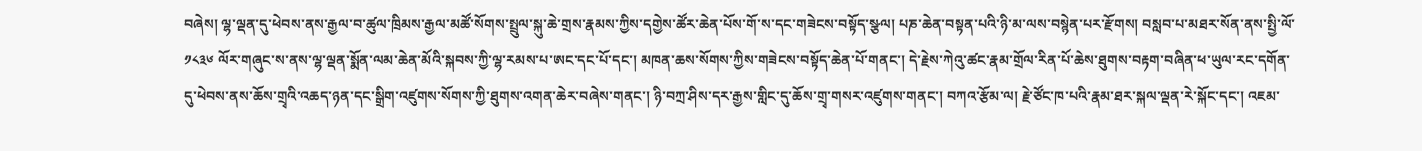བཞེས། ལྷ་ལྡན་དུ་ཕེབས་ནས་རྒྱལ་བ་ཚུལ་ཁྲིམས་རྒྱལ་མཚོ་སོགས་སྤྲུལ་སྐུ་ཆེ་གྲས་རྣམས་ཀྱིས་དགྱེས་ཚོར་ཆེན་པོས་གོ་ས་དང་གཟེངས་བསྟོད་སྩལ། པཎ་ཆེན་བསྟན་པའི་ཉི་མ་ལས་བསྙེན་པར་རྫོགས། བསླབ་པ་མཐར་སོན་ནས་སྤྱི་ལོ་ ༡༨༣༦ ལོར་གཞུང་ས་ནས་ལྷ་ལྡན་སྨོན་ལམ་ཆེན་མོའི་སྐབས་ཀྱི་ལྷ་རམས་པ་ཨང་དང་པོ་དང་། མཁན་ཆས་སོགས་ཀྱིས་གཟེངས་བསྟོད་ཆེན་པོ་གནང་། དེ་རྗེས་ཀེའུ་ཚང་རྣམ་གྲོལ་རིན་པོ་ཆེས་ཐུགས་བརྟག་བཞིན་ཕ་ཡུལ་རང་དགོན་དུ་ཕེབས་ནས་ཆོས་གྲྭའི་འཆད་ཉན་དང་སྒྲིག་འཛུགས་སོགས་ཀྱི་ཐུགས་འགན་ཆེར་བཞེས་གནང་། ཉི་བཀྲ་ཤིས་དར་རྒྱས་གླིང་དུ་ཆོས་གྲྭ་གསར་འཛུགས་གནང་། བཀའ་རྩོམ་ལ། རྗེ་ཙོང་ཁ་པའི་རྣམ་ཐར་སྐལ་ལྡན་རེ་སྐོང་དང་། འཇམ་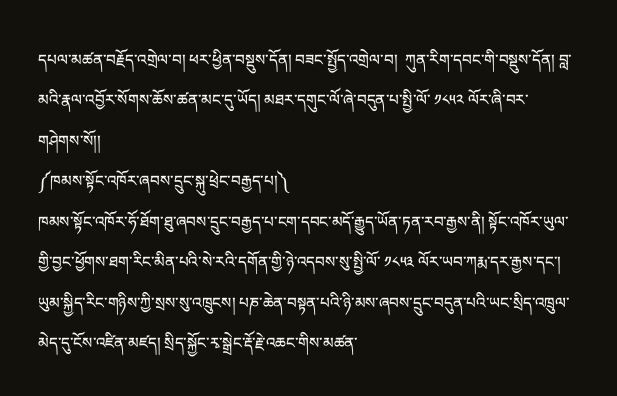དཔལ་མཚན་བརྗོད་འགྲེལ་བ། ཕར་ཕྱིན་བསྡུས་དོན། བཟང་སྤྱོད་འགྲེལ་བ།  ཀུན་རིག་དབང་གི་བསྡུས་དོན། བླ་མའི་རྣལ་འབྱོར་སོགས་ཆོས་ཚན་མང་དུ་ཡོད། མཐར་དགུང་ལོ་ཞེ་བདུན་པ་སྤྱི་ལོ་ ༡༨༥༢ ལོར་ཞི་བར་གཤེགས་སོ།།
༼ཁམས་སྟོང་འཁོར་ཞབས་དྲུང་སྐུ་ཕྲེང་བརྒྱད་པ།༽
ཁམས་སྟོང་འཁོར་ཧོ་ཐོག་ཐུ་ཞབས་དྲུང་བརྒྱད་པ་ངག་དབང་མདོ་རྒྱུད་ཡོན་ཏན་རབ་རྒྱས་ནི། སྟོང་འཁོར་ཡུལ་གྱི་བྱང་ཕྱོགས་ཐག་རིང་མིན་པའི་སེ་རའི་དགོན་གྱི་ཉེ་འདབས་སུ་སྤྱི་ལོ་ ༡༨༥༣ ལོར་ཡབ་ཀརྨ་དར་རྒྱས་དང་། ཡུམ་སྐྱིད་རིང་གཉིས་ཀྱི་སྲས་སུ་འཁྲུངས། པཎ་ཆེན་བསྟན་པའི་ཉི་མས་ཞབས་དྲུང་བདུན་པའི་ཡང་སྲིད་འཁྲུལ་མེད་དུ་ངོས་འཛིན་མཛད། སྲིད་སྐྱོང་རྭ་སྒྲེང་རྡོ་རྗེ་འཆང་གིས་མཚན་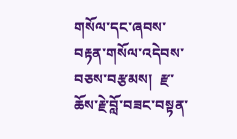གསོལ་དང་ཞབས་བརྟན་གསོལ་འདེབས་བཅས་བརྩམས།  རྫ་ཆོས་རྗེ་བློ་བཟང་བསྟན་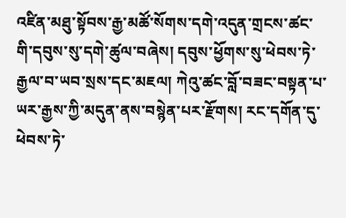འཛིན་མཐུ་སྟོབས་རྒྱ་མཚོ་སོགས་དགེ་འདུན་གྲངས་ཚང་གི་དབུས་སུ་དགེ་ཚུལ་བཞེས། དབུས་ཕྱོགས་སུ་ཕེབས་ཏེ་རྒྱལ་བ་ཡབ་སྲས་དང་མཇལ། ཀེའུ་ཚང་བློ་བཟང་བསྟན་པ་ཡར་རྒྱས་ཀྱི་མདུན་ནས་བསྙེན་པར་རྫོགས། རང་དགོན་དུ་ཕེབས་ཏེ་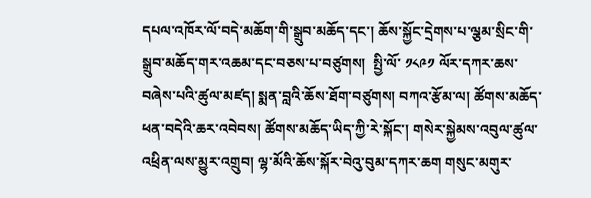དཔལ་འཁོར་ལོ་བདེ་མཆོག་གི་སྒྲུབ་མཆོད་དང་། ཆོས་སྐྱོང་དྲེགས་པ་ལྕམ་སྲིང་གི་སྒྲུབ་མཆོད་གར་འཆམ་དང་བཅས་པ་བཙུགས།  སྤྱི་ལོ་ ༡༨༩༡ ལོར་དཀར་ཆས་བཞེས་པའི་ཚུལ་མཛད། སྨན་བླའི་ཆོས་ཐོག་བཙུགས། བཀའ་རྩོམ་ལ། ཚོགས་མཆོད་ཕན་བདེའི་ཆར་འབེབས། ཚོགས་མཆོད་ཡིད་ཀྱི་རེ་སྐོང་། གསེར་སྐྱེམས་འབུལ་ཚུལ་འཕྲིན་ལས་མྱུར་འགྲུབ། ལྷ་མོའི་ཆོས་སྐོར་བེའུ་བུམ་དཀར་ཆག གསུང་མགུར་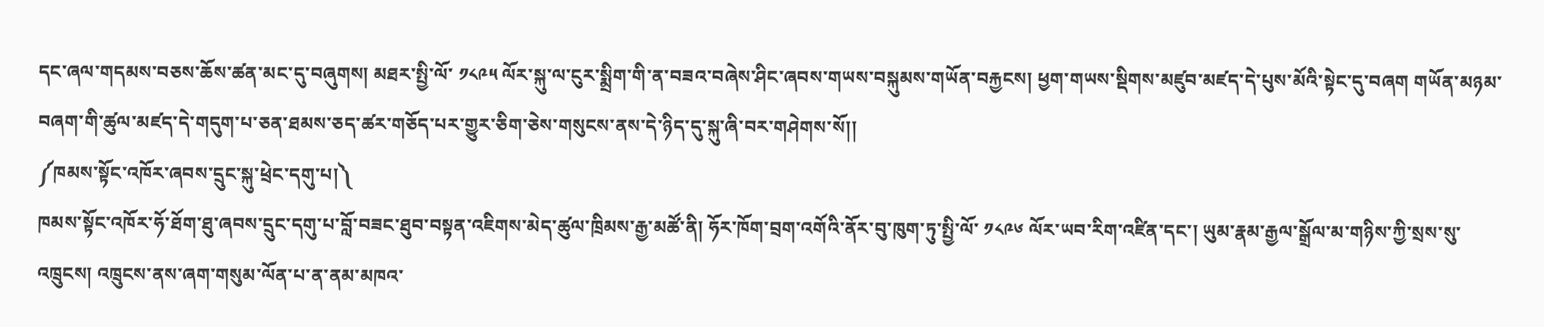དང་ཞལ་གདམས་བཅས་ཆོས་ཚན་མང་དུ་བཞུགས། མཐར་སྤྱི་ལོ་ ༡༨༩༥ ལོར་སྐུ་ལ་ངུར་སྨྲིག་གི་ན་བཟའ་བཞེས་ཤིང་ཞབས་གཡས་བསྐུམས་གཡོན་བརྐྱངས། ཕྱག་གཡས་སྡིགས་མཛུབ་མཛད་དེ་པུས་མོའི་སྟེང་དུ་བཞག གཡོན་མཉམ་བཞག་གི་ཚུལ་མཛད་དེ་གདུག་པ་ཅན་ཐམས་ཅད་ཚར་གཅོད་པར་གྱུར་ཅིག་ཅེས་གསུངས་ནས་དེ་ཉིད་དུ་སྐུ་ཞི་བར་གཤེགས་སོ།།
༼ཁམས་སྟོང་འཁོར་ཞབས་དྲུང་སྐུ་ཕྲེང་དགུ་པ།༽
ཁམས་སྟོང་འཁོར་ཧོ་ཐོག་ཐུ་ཞབས་དྲུང་དགུ་པ་བློ་བཟང་ཐུབ་བསྟན་འཇིགས་མེད་ཚུལ་ཁྲིམས་རྒྱ་མཚོ་ནི། ཧོར་ཁོག་བྲག་འགོའི་ནོར་བུ་ཁུག་ཏུ་སྤྱི་ལོ་ ༡༨༩༦ ལོར་ཡབ་རིག་འཛིན་དང་། ཡུམ་རྣམ་རྒྱལ་སྒྲོལ་མ་གཉིས་ཀྱི་སྲས་སུ་འཁྲུངས། འཁྲུངས་ནས་ཞག་གསུམ་ལོན་པ་ན་ནམ་མཁའ་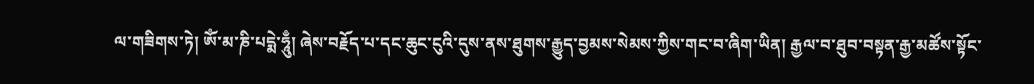ལ་གཟིགས་ཏེ། ཨོཾ་མ་ཎི་པདྨེ་ཧཱུྃ། ཞེས་བརྗོད་པ་དང་ཆུང་ངུའི་དུས་ནས་ཐུགས་རྒྱུད་བྱམས་སེམས་ཀྱིས་གང་བ་ཞིག་ཡིན། རྒྱལ་བ་ཐུབ་བསྟན་རྒྱ་མཚོས་སྟོང་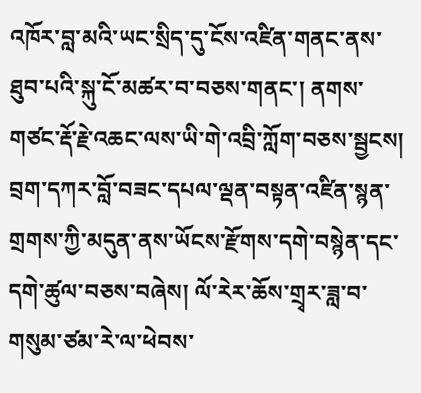འཁོར་བླ་མའི་ཡང་སྲིད་དུ་ངོས་འཛིན་གནང་ནས་ཐུབ་པའི་སྐུ་ངོ་མཚར་བ་བཅས་གནང་། ནགས་གཙང་རྡོ་རྗེ་འཆང་ལས་ཡི་གེ་འབྲི་ཀློག་བཅས་སྦྱངས། བྲག་དཀར་བློ་བཟང་དཔལ་ལྡན་བསྟན་འཛིན་སྙན་གྲགས་ཀྱི་མདུན་ནས་ཡོངས་རྫོགས་དགེ་བསྙེན་དང་དགེ་ཚུལ་བཅས་བཞེས། ལོ་རེར་ཆོས་གྲྭར་ཟླ་བ་གསུམ་ཙམ་རེ་ལ་ཕེབས་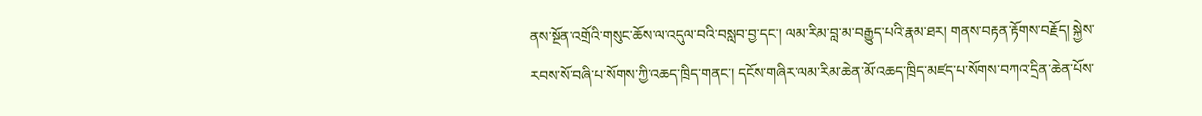ནས་སྔོན་འགྲོའི་གསུང་ཆོས་ལ་འདུལ་བའི་བསླབ་བྱ་དང་། ལམ་རིམ་བླ་མ་བརྒྱུད་པའི་རྣམ་ཐར། གནས་བརྟན་རྟོགས་བརྗོད། སྐྱེས་རབས་སོ་བཞི་པ་སོགས་ཀྱི་འཆད་ཁྲིད་གནང་། དངོས་གཞིར་ལམ་རིམ་ཆེན་མོ་འཆད་ཁྲིད་མཛད་པ་སོགས་བཀའ་དྲིན་ཆེན་པོས་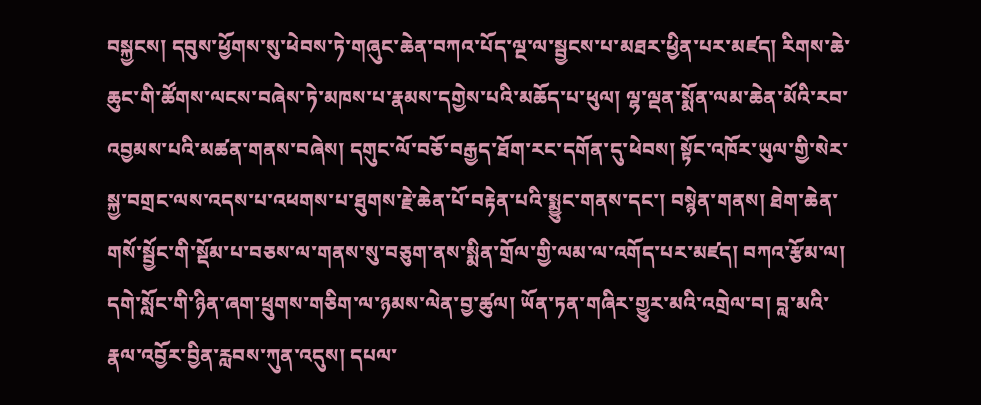བསྐྱངས། དབུས་ཕྱོགས་སུ་ཕེབས་ཏེ་གཞུང་ཆེན་བཀའ་པོད་ལྔ་ལ་སྦྱངས་པ་མཐར་ཕྱིན་པར་མཛད། རིགས་ཆེ་ཆུང་གི་ཚོགས་ལངས་བཞེས་ཏེ་མཁས་པ་རྣམས་དགྱེས་པའི་མཆོད་པ་ཕུལ། ལྷ་ལྡན་སྨོན་ལམ་ཆེན་མོའི་རབ་འབྱམས་པའི་མཚན་གནས་བཞེས། དགུང་ལོ་བཅོ་བརྒྱད་ཐོག་རང་དགོན་དུ་ཕེབས། སྟོང་འཁོར་ཡུལ་གྱི་སེར་སྐྱ་བགྲང་ལས་འདས་པ་འཕགས་པ་ཐུགས་རྗེ་ཆེན་པོ་བརྟེན་པའི་སྨྱུང་གནས་དང་། བསྙེན་གནས། ཐེག་ཆེན་གསོ་སྦྱོང་གི་སྡོམ་པ་བཅས་ལ་གནས་སུ་བཅུག་ནས་སྨིན་གྲོལ་གྱི་ལམ་ལ་འགོད་པར་མཛད། བཀའ་རྩོམ་ལ། དགེ་སློང་གི་ཉིན་ཞག་ཕྲུགས་གཅིག་ལ་ཉམས་ལེན་བྱ་ཚུལ། ཡོན་ཏན་གཞིར་གྱུར་མའི་འགྲེལ་བ། བླ་མའི་རྣལ་འབྱོར་བྱིན་རླབས་ཀུན་འདུས། དཔལ་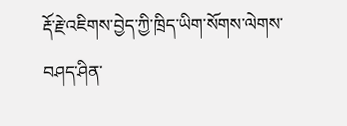རྡོ་རྗེ་འཇིགས་བྱེད་ཀྱི་ཁྲིད་ཡིག་སོགས་ལེགས་བཤད་ཤིན་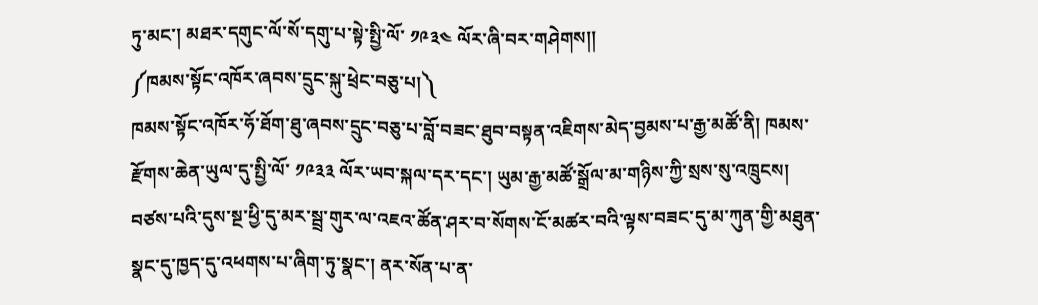ཏུ་མང་། མཐར་དགུང་ལོ་སོ་དགུ་པ་སྟེ་སྤྱི་ལོ་ ༡༩༣༤ ལོར་ཞི་བར་གཤེགས།།
༼ཁམས་སྟོང་འཁོར་ཞབས་དྲུང་སྐུ་ཕྲེང་བཅུ་པ།༽
ཁམས་སྟོང་འཁོར་ཧོ་ཐོག་ཐུ་ཞབས་དྲུང་བཅུ་པ་བློ་བཟང་ཐུབ་བསྟན་འཇིགས་མེད་བྱམས་པ་རྒྱ་མཚོ་ནི། ཁམས་རྫོགས་ཆེན་ཡུལ་དུ་སྤྱི་ལོ་ ༡༩༣༣ ལོར་ཡབ་སྐལ་དར་དང་། ཡུམ་རྒྱ་མཚོ་སྒྲོལ་མ་གཉིས་ཀྱི་སྲས་སུ་འཁྲུངས། བཙས་པའི་དུས་སྔ་ཕྱི་དུ་མར་སྦྲ་གུར་ལ་འཇའ་ཚོན་ཤར་བ་སོགས་ངོ་མཚར་བའི་ལྟས་བཟང་དུ་མ་ཀུན་གྱི་མཐུན་སྣང་དུ་ཁྱད་དུ་འཕགས་པ་ཞིག་ཏུ་སྣང་། ནར་སོན་པ་ན་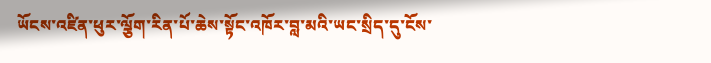ཡོངས་འཛིན་ཕུར་ལྕོག་རིན་པོ་ཆེས་སྟོང་འཁོར་བླ་མའི་ཡང་སྲིད་དུ་ངོས་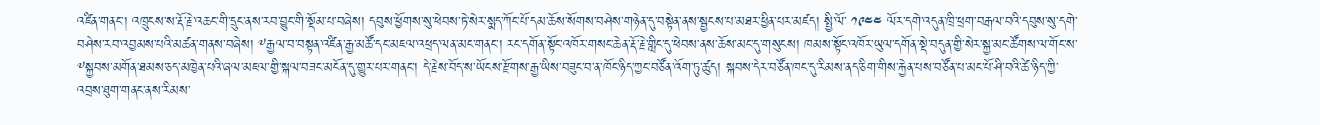འཛིན་གནང་། འཁྲུངས་ས་རྡོ་རྗེ་འཆང་གི་དྲུང་ནས་རབ་བྱུང་གི་སྡོམ་པ་བཞེས། དབུས་ཕྱོགས་སུ་ཕེབས་ཏེ་སེར་སྨད་ཀོང་པོ་དམ་ཆོས་སོགས་བཤེས་གཉེན་དུ་བསྟེན་ནས་སྦྱངས་པ་མཐར་ཕྱིན་པར་མཛད། སྤྱི་ལོ་ ༡༩༤༤ ལོར་དགེ་འདུན་ཁྲི་ཕྲག་བརྒལ་བའི་དབུས་སུ་དགེ་བཤེས་རབ་འབྱམས་པའི་མཚན་གནས་བཞེས། ༸རྒྱལ་བ་བསྟན་འཛིན་རྒྱ་མཚོ་དང་མཇལ་འཕྲད་ལན་མང་གནང་། རང་དགོན་སྟོང་འཁོར་གསང་ཆེན་རྡོ་རྗེ་གླིང་དུ་ཕེབས་ནས་ཆོས་མང་དུ་གསུངས། ཁམས་སྟོང་འཁོར་ཡུལ་དགོན་སྡེ་བདུན་གྱི་སེར་སྐྱ་མང་ཚོགས་ལ་གོང་ས་༸སྐྱབས་མགོན་ཐམས་ཅད་མཁྱེན་པའི་ཞལ་མཇལ་གྱི་སྐལ་བཟང་མངོན་དུ་གྱུར་པར་གནང་། དེ་རྗེས་བོད་ས་ཡོངས་རྫོགས་རྒྱ་ཡིས་བཟུང་བ་ན་ཁོང་ཉིད་ཀྱང་བཙོན་འོག་ཏུ་ཚུད། སྐབས་དེར་བཙོན་ཁང་དུ་རིམས་ནད་ཅིག་གིས་རྐྱེན་པས་བཙོན་པ་མང་པོ་ཤི་བའི་ཚེ་ཉིད་ཀྱི་འབྲས་ཐུག་གནང་ནས་རིམས་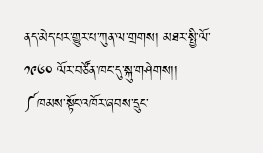ནད་མེད་པར་གྱུར་པ་ཀུན་ལ་གྲགས། མཐར་སྤྱི་ལོ་ ༡༩༦༠ ལོར་བཙོན་ཁང་དུ་སྐུ་གཤེགས།།
༼ཁམས་སྟོང་འཁོར་ཞབས་དྲུང་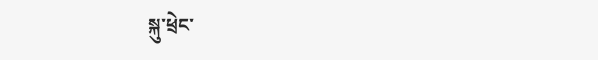སྐུ་ཕྲེང་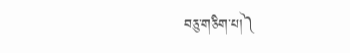བཅུ་གཅིག་པ།༽